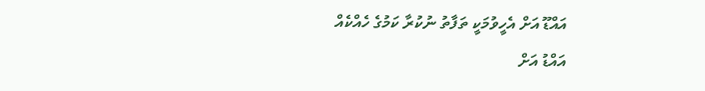އައްޑޫ އަށް އެހީވުމަކީ ތަފާތު ނުކުރާ ކަމުގެ ހެއްކެއް
އައްޑު އަށް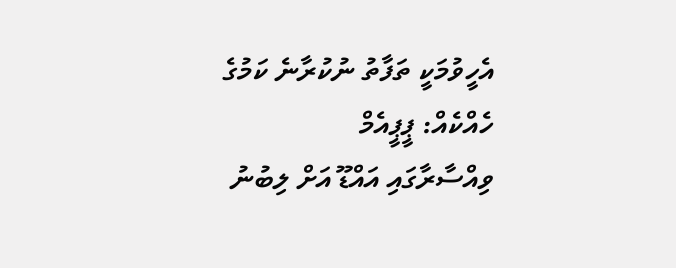އެހީވުމަކީ ތަފާތު ނުކުރާނެ ކަމުގެ ހެއްކެއް: ޕީޕީއެމް
ވިއްސާރާގައި އައްޑޫ އަށް ލިބުނު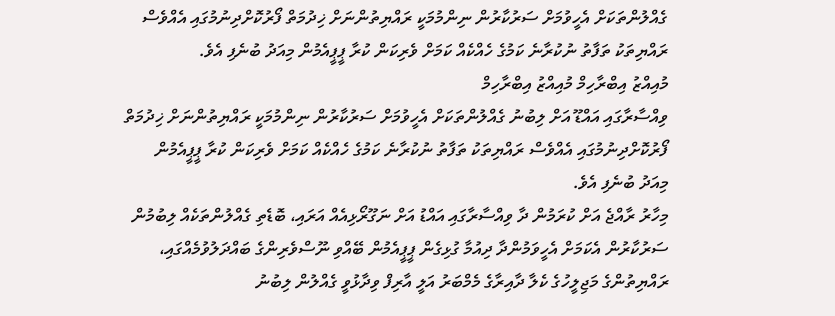ގެއްލުންތަކަށް އެހީވުމަށް ސަރުކާރުން ނިންމުމަކީ ރައްޔިތުންނަށް ޚިދުމަތް ފޯރުކޮށްދިނުމުގައި އެއްވެސް ރައްޔިތަކު ތަފާތު ނުކުރާނެ ކަމުގެ ހެއްކެއް ކަމަށް ވެރިކަން ކުރާ ޕީޕީއެމުން މިއަދު ބުނެފި އެވެ.
މުއިއްޒު އިބްރާހިމް މުއިއްޒު އިބްރާހިމް
ވިއްސާރާގައި އައްޑޫ އަށް ލިބުނު ގެއްލުންތަކަށް އެހީވުމަށް ސަރުކާރުން ނިންމުމަކީ ރައްޔިތުންނަށް ޚިދުމަތް ފޯރުކޮށްދިނުމުގައި އެއްވެސް ރައްޔިތަކު ތަފާތު ނުކުރާނެ ކަމުގެ ހެއްކެއް ކަމަށް ވެރިކަން ކުރާ ޕީޕީއެމުން މިއަދު ބުނެފި އެވެ.
މިހާރު ރާއްޖެ އަށް ކުރަމުން ދާ ވިއްސާރާގައި އައްޑު އަށް ނަގޫރޯޅިއެއް އަރައި، ބޮޑެތި ގެއްލުންތަކެއް ލިބުމުން ސަރުކާރުން އެކަމަށް އެހީވަމުންދާ ދިއުމާ ގުޅިގެން ޕީޕީއެމުން ބޭއްވި ނޫސްވެރިންގެ ބައްދަލުވުމެއްގައި، ރައްޔިތުންގެ މަޖިލީހުގެ ކެލާ ދާއިރާގެ މެމްބަރު އަލީ އާރިފް ވިދާޅުވީ ގެއްލުން ލިބުނު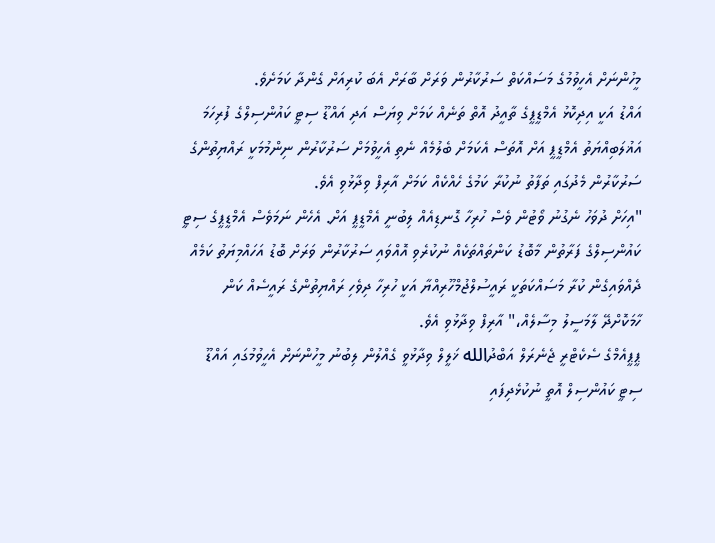މީހުންނަށް އެހީވުމުގެ މަސައްކަތް ސަރުކާރުން ވަރަށް ބާރަށް އެބަ ކުރިއަށް ގެންދާ ކަމަށެވެ.
އައްޑު އަކީ އިދިކޮޅު އެމްޑީޕީގެ ތާއީދު އޮތް ތަނެއް ކަމަށް ވިޔަސް އަދި އައްޑޫ ސިޓީ ކައުންސިލްގެ ފުރިހަމަ އަޣުލަބިއްޔަތު އެމްޑީޕީ އަށް އޮތަސް އެކަމަށް ބެލުމެއް ނެތި އެހީވުމަށް ސަރުކާރުން ނިންމުމަކީ ރައްޔިތުންގެ ސަރުކާރުން މެދުގައި ތަފާތު ނުކުރާ ކަމުގެ ހެއްކެއް ކަމަށް އާރިފް ވިދާޅުވި އެވެ.
"އިހަށް ދުވަހު ނެގުނު ވޯޓުން ވެސް ހުރިހާ ގޮނޑިއެއް ލިބުނީ އެމްޑީޕީ އަށް. އެހެން ނަމަވެސް އެމްޑީޕީގެ ސިޓީ ކައުންސިލްގެ ފަރާތުން މާބޮޑު ކަންތައްތަކެއް ނުކުރެވި އޮއްވައި ސަރުކާރުން ވަރަށް ބޮޑު އަހައްމިޔަތު ކަމެއް ދެއްވައިގެން ކުރާ މަސައްކަތަކީ ރައީސުލްޖުމްހޫރިއްޔާ އަކީ ހުރިހާ ދިވެހި ރައްޔިތުންގެ ރައީސެއް ކަން ހާމަކޮށްދޭ ލާމަސީލު މިސާލެއް،" އާރިފް ވިދާޅުވި އެވެ.
ޕީޕީއެމްގެ ސެކެޓްރީ ޖެނެރަލް އަބްދުالله ޚަލީލް ވިދާޅުވީ ގެއްލުން ލިބުނު މީހުންނަށް އެހީވުމުގައި އައްޑޫ ސިޓީ ކައުންސިލް އޮތީ ނުކުޅެދިފައި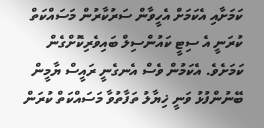ކަމަށާއި އެކަމަށް އެހީވާން ސަރުކާރުން މަސައްކަތް ކުރަނީ އެ ސިޓީ ކައުންސިލް ބައިވެރިކޮށްގެން ކަމަށެވެ. އެކަމުން ވެސް އެނގެނީ ރައީސް ޔާމީން ބޭނުންފުޅު ވަނީ ޚިޔާލު ތަފާތުވާ މަސައްކަތް ކުރަން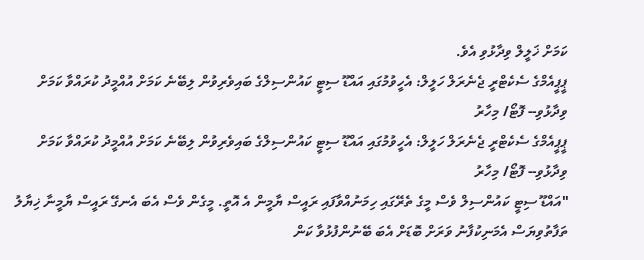ކަމަށް ޚަލީލް ވިދާޅުވި އެވެ.
ޕީޕީއެމްގެ ސެކެޓްރީ ޖެނެރަލް ހަލީލް: އެހީވުމުގައި އައްޑޫ ސިޓީ ކައުންސިލްގެ ބައިވެރިވުން ލިބޭނެ ކަމަށް އުއްމީދު ކުރައްވާ ކަމަށް ވިދާޅުވި-- ފޮޓޯ/ މިހާރު
ޕީޕީއެމްގެ ސެކެޓްރީ ޖެނެރަލް ހަލީލް: އެހީވުމުގައި އައްޑޫ ސިޓީ ކައުންސިލްގެ ބައިވެރިވުން ލިބޭނެ ކަމަށް އުއްމީދު ކުރައްވާ ކަމަށް ވިދާޅުވި-- ފޮޓޯ/ މިހާރު
"އައްޑޫ ސިޓީ ކައުންސިލް ވެސް މީގެ ތެރޭގައި ހިމަނުއްވާފައި ރައީސް ޔާމީން އެ އޮތީ. މީގެން ވެސް އެބަ އެނގޭ ރައީސް ޔާމީނާ ޚިޔާލު ތަފާތުވިޔަސް އެމަނިކުފާނު ވަރަށް ބޮޑަށް އެބަ ބޭނުންފުޅުވާ ކަން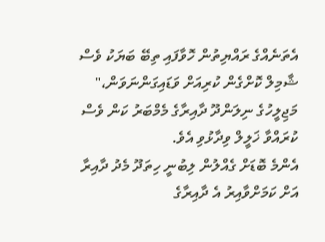އެތަނެއްގެ ރައްޔިތުން ހޮވާފައި ތިބޭ ބަޔަކު ވެސް ޝާމިލް ކޮށްގެން ކުރިއަށް ވަޑައިގަންނަވަން،" މަޖިލީހުގެ ނިލަންދޫ ދާއިރާގެ މެމްބަރު ކަން ވެސް ކުރައްވާ ޚަލީލް ވިދާޅުވި އެވެ.
އެންމެ ބޮޑަށް ގެއްލުން ލިބުނީ ހިތަދޫ މެދު ދާއިރާ އަށް ކަމަށްވާއިރު އެ ދާއިރާގެ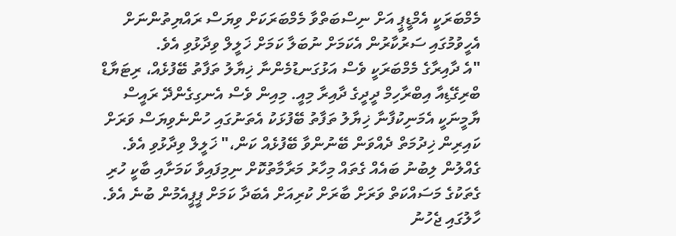މެމްބަރަކީ އެމްޑީޕީ އަށް ނިސްބަތްވާ މެމްބަރަކަށް ވިޔަސް ރައްޔިތުންނަށް އެހީވުމުގައި ސަރުކާރުން އެކަމަށް ނުބަލާ ކަމަށް ޚަލީލް ވިދާޅުވި އެވެ.
"އެ ދާއިރާގެ މެމްބަރަކީ ވެސް އަޅުގަނޑުމެންނާ ޚިޔާލު ތަފާތު ބޭފުޅެއް، ރިޓަޔާޑް ބްރިގޭޑިއާ އިބްރާހިމް ދީދީގެ ދާއިރާ މިއީ. މިއިން ވެސް އެނގިގެންދޭ ރައީސް ޔާމީނަކީ އެމަނިކުފާނާ ޚިޔާލު ތަފާތު ބޭފުޅަކު އެތަނުގައި ހުންނެވިޔަސް ވަރަށް ކައިރިން ޚިދުމަތް ދެއްވަން ބޭނުންވާ ބޭފުޅެއް ކަން،" ޚަލީލް ވިދާޅުވި އެވެ.
ގެއްލުން ލިބުނު ބައެއް ގެތައް މިހާރު މަރާމާތުކޮށް ނިމިފައިވާ ކަމަށާއި ބާކީ ހުރި ގެތަކުގެ މަސައްކަތް ވަރަށް ބާރަށް ކުރިއަށް އެބަދާ ކަމަށް ޕީޕީއެމުން ބުނެ އެވެ. ހާލުގައި ޖެހުނު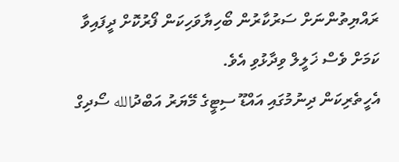ރައްޔިތުންނަށް ސަރުކާރުން ބޯހިޔާވަހިކަން ފޯރުކޮށް ދީފައިވާ ކަމަށް ވެސް ޚަލީލް ވިދާޅުވި އެވެ.
އެހީތެރިކަން ދިނުމުގައި އައްޑޫ ސިޓީގެ މޭޔަރު އަބްދުالله ސޯދިގް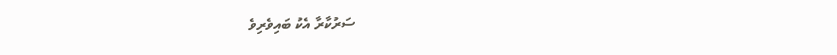ސަރުކާރާ އެކު ބައިވެރިވެ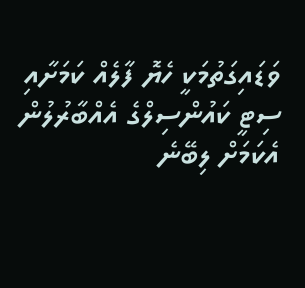ވަޑައިގަތުމަކީ ހެޔޮ ފާލެއް ކަމަށާއި ސިޓީ ކައުންސިލްގެ އެއްބާރުލުން އެކަމަށް ލިބޭނެ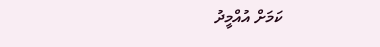ކަމަށް އުއްމީދު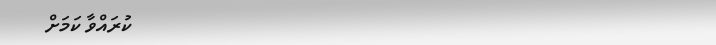ކުރައްވާ ކަމަށް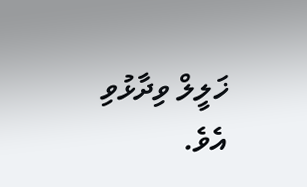ޚަލީލް ވިދާޅުވި އެވެ.